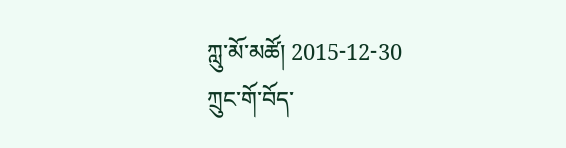ཀླུ་མོ་མཚོ། 2015-12-30
ཀྲུང་གོ་བོད་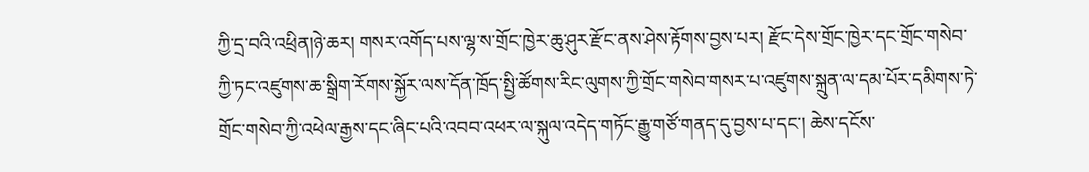ཀྱི་དྲ་བའི་འཕྲིན།ཉེ་ཆར། གསར་འགོད་པས་ལྷ་ས་གྲོང་ཁྱེར་ཆུ་ཤུར་རྫོང་ནས་ཤེས་རྟོགས་བྱས་པར། རྫོང་དེས་གྲོང་ཁྱེར་དང་གྲོང་གསེབ་ཀྱི་ཏང་འཛུགས་ཆ་སྒྲིག་རོགས་སྐྱོར་ལས་དོན་ཁྲོད་སྤྱི་ཚོགས་རིང་ལུགས་ཀྱི་གྲོང་གསེབ་གསར་པ་འཛུགས་སྐྲུན་ལ་དམ་པོར་དམིགས་ཏེ་གྲོང་གསེབ་ཀྱི་འཕེལ་རྒྱས་དང་ཞིང་པའི་འབབ་འཕར་ལ་སྐུལ་འདེད་གཏོང་རྒྱུ་གཙོ་གནད་དུ་བྱས་པ་དང་། ཆེས་དངོས་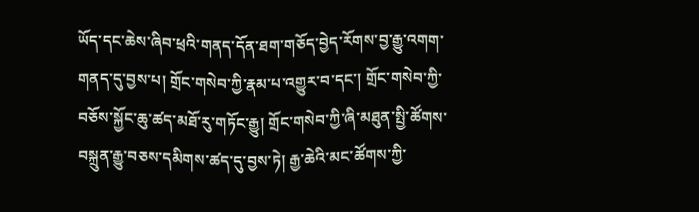ཡོད་དང་ཆེས་ཞིབ་ཕྲའི་གནད་དོན་ཐག་གཅོད་བྱེད་རོགས་བྱ་རྒྱུ་འགག་གནད་དུ་བྱས་པ། གྲོང་གསེབ་ཀྱི་རྣམ་པ་འགྱུར་བ་དང་། གྲོང་གསེབ་ཀྱི་བཅོས་སྐྱོང་ཆུ་ཚད་མཐོ་རུ་གཏོང་རྒྱུ། གྲོང་གསེབ་ཀྱི་ཞི་མཐུན་སྤྱི་ཚོགས་བསྐྲུན་རྒྱུ་བཅས་དམིགས་ཚད་དུ་བྱས་ཏེ། རྒྱ་ཆེའི་མང་ཚོགས་ཀྱི་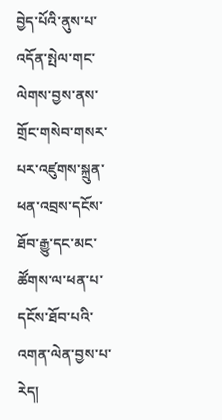བྱེད་པོའི་ནུས་པ་འདོན་སྤེལ་གང་ལེགས་བྱས་ནས་གྲོང་གསེབ་གསར་པར་འཛུགས་སྐྲུན་ཕན་འབྲས་དངོས་ཐོབ་རྒྱུ་དང་མང་ཚོགས་ལ་ཕན་པ་དངོས་ཐོབ་པའི་འགན་ལེན་བྱས་པ་རེད།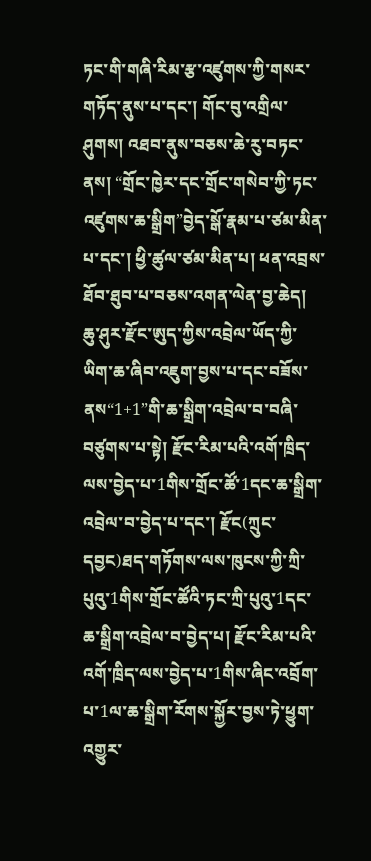ཏང་གི་གཞི་རིམ་རྩ་འཛུགས་ཀྱི་གསར་གཏོད་ནུས་པ་དང་། གོང་བུ་འགྲིལ་ཤུགས། འཐབ་ནུས་བཅས་ཆེ་རུ་བཏང་ནས། “གྲོང་ཁྱེར་དང་གྲོང་གསེབ་ཀྱི་ཏང་འཛུགས་ཆ་སྒྲིག”བྱེད་སྒོ་རྣམ་པ་ཙམ་མིན་པ་དང་། ཕྱི་ཚུལ་ཙམ་མིན་པ། ཕན་འབྲས་ཐོབ་ཐུབ་པ་བཅས་འགན་ལེན་བྱ་ཆེད། ཆུ་ཤུར་རྫོང་ཨུད་ཀྱིས་འབྲེལ་ཡོད་ཀྱི་ཡིག་ཆ་ཞིབ་འཇུག་བྱས་པ་དང་བཟོས་ནས“1+1”གི་ཆ་སྒྲིག་འབྲེལ་བ་བཞི་བཙུགས་པ་སྟེ། རྫོང་རིམ་པའི་འགོ་ཁྲིད་ལས་བྱེད་པ་1གིས་གྲོང་ཚོ་1དང་ཆ་སྒྲིག་འབྲེལ་བ་བྱེད་པ་དང་། རྫོང(ཀྲུང་དབྱང)ཐད་གཏོགས་ལས་ཁུངས་ཀྱི་ཀྲི་པུའུ་1གིས་གྲོང་ཚོའི་ཏང་ཀྲི་པུའུ་1དང་ཆ་སྒྲིག་འབྲེལ་བ་བྱེད་པ། རྫོང་རིམ་པའི་འགོ་ཁྲིད་ལས་བྱེད་པ་1གིས་ཞིང་འབྲོག་པ་1ལ་ཆ་སྒྲིག་རོགས་སྐྱོར་བྱས་ཏེ་ཕྱུག་འགྱུར་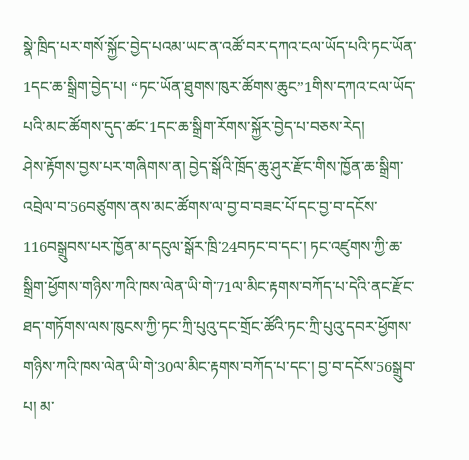སྣེ་ཁྲིད་པར་གསོ་སྐྱོང་བྱེད་པའམ་ཡང་ན་འཚོ་བར་དཀའ་ངལ་ཡོད་པའི་ཏང་ཡོན་1དང་ཆ་སྒྲིག་བྱེད་པ། “ཏང་ཡོན་ཐུགས་ཁུར་ཚོགས་ཆུང”1གིས་དཀའ་ངལ་ཡོད་པའི་མང་ཚོགས་དུད་ཚང་1དང་ཆ་སྒྲིག་རོགས་སྐྱོར་བྱེད་པ་བཅས་རེད།
ཤེས་རྟོགས་བྱས་པར་གཞིགས་ན། བྱེད་སྒོའི་ཁྲོད་ཆུ་ཤུར་རྫོང་གིས་ཁྱོན་ཆ་སྒྲིག་འབྲེལ་བ་56བཙུགས་ནས་མང་ཚོགས་ལ་བྱ་བ་བཟང་པོ་དང་བྱ་བ་དངོས་116བསྒྲུབས་པར་ཁྱོན་མ་དངུལ་སྒོར་ཁྲི་24བཏང་བ་དང་། ཏང་འཛུགས་ཀྱི་ཆ་སྒྲིག་ཕྱོགས་གཉིས་ཀའི་ཁས་ལེན་ཡི་གེ་71ལ་མིང་རྟགས་བཀོད་པ་དེའི་ནང་རྫོང་ཐད་གཏོགས་ལས་ཁུངས་ཀྱི་ཏང་ཀྲི་པུའུ་དང་གྲོང་ཚོའི་ཏང་ཀྲི་པུའུ་དབར་ཕྱོགས་གཉིས་ཀའི་ཁས་ལེན་ཡི་གེ་30ལ་མིང་རྟགས་བཀོད་པ་དང་། བྱ་བ་དངོས་56སྒྲུབ་པ། མ་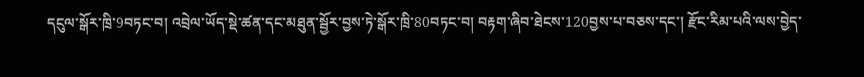དངུལ་སྒོར་ཁྲི་9བཏང་བ། འབྲེལ་ཡོད་སྡེ་ཚན་དང་མཐུན་སྦྱོར་བྱས་ཏེ་སྒོར་ཁྲི་80བཏང་བ། བརྟག་ཞིབ་ཐེངས་120བྱས་པ་བཅས་དང་། རྫོང་རིམ་པའི་ལས་བྱེད་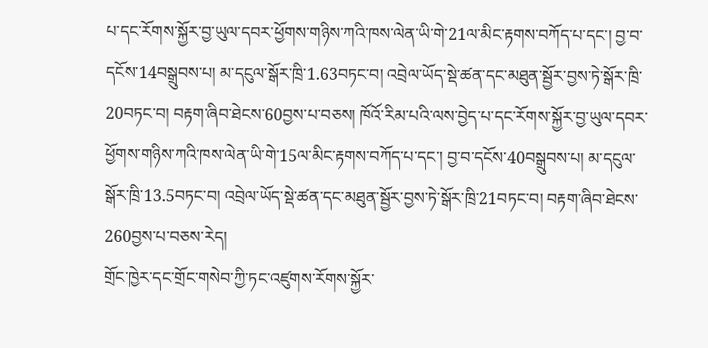པ་དང་རོགས་སྐྱོར་བྱ་ཡུལ་དབར་ཕྱོགས་གཉིས་ཀའི་ཁས་ལེན་ཡི་གེ་21ལ་མིང་རྟགས་བཀོད་པ་དང་། བྱ་བ་དངོས་14བསྒྲུབས་པ། མ་དངུལ་སྒོར་ཁྲི་1.63བཏང་བ། འབྲེལ་ཡོད་སྡེ་ཚན་དང་མཐུན་སྦྱོར་བྱས་ཏེ་སྒོར་ཁྲི་20བཏང་བ། བརྟག་ཞིབ་ཐེངས་60བྱས་པ་བཅས། ཁོའོ་རིམ་པའི་ལས་བྱེད་པ་དང་རོགས་སྐྱོར་བྱ་ཡུལ་དབར་ཕྱོགས་གཉིས་ཀའི་ཁས་ལེན་ཡི་གེ་15ལ་མིང་རྟགས་བཀོད་པ་དང་། བྱ་བ་དངོས་40བསྒྲུབས་པ། མ་དངུལ་སྒོར་ཁྲི་13.5བཏང་བ། འབྲེལ་ཡོད་སྡེ་ཚན་དང་མཐུན་སྦྱོར་བྱས་ཏེ་སྒོར་ཁྲི་21བཏང་བ། བརྟག་ཞིབ་ཐེངས་260བྱས་པ་བཅས་རེད།
གྲོང་ཁྱེར་དང་གྲོང་གསེབ་ཀྱི་ཏང་འཛུགས་རོགས་སྐྱོར་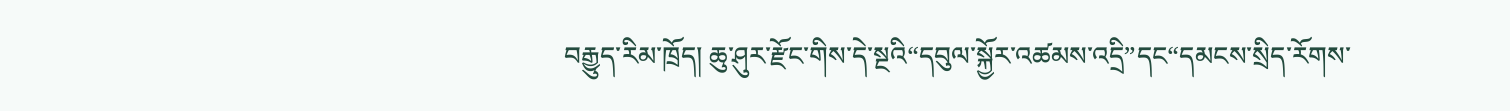བརྒྱུད་རིམ་ཁྲོད། ཆུ་ཤུར་རྫོང་གིས་དེ་སྔའི“དབུལ་སྐྱོར་འཚམས་འདྲི”དང“དམངས་སྲིད་རོགས་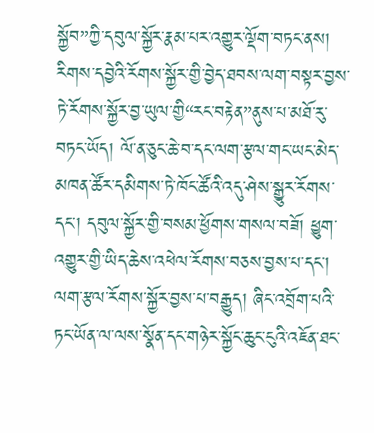སྐྱོབ”ཀྱི་དབུལ་སྐྱོར་རྣམ་པར་འགྱུར་ལྡོག་བཏང་ནས། རིགས་དབྱེའི་རོགས་སྐྱོར་གྱི་བྱེད་ཐབས་ལག་བསྟར་བྱས་ཏེ་རོགས་སྐྱོར་བྱ་ཡུལ་གྱི“རང་བརྟེན”ནུས་པ་མཐོ་རུ་བཏང་ཡོད། ལོ་ན་ཅུང་ཆེ་བ་དང་ལག་རྩལ་གང་ཡང་མེད་མཁན་ཚོར་དམིགས་ཏེ་ཁོང་ཚོའི་འདུ་ཤེས་སྒྱུར་རོགས་དང་། དབུལ་སྐྱོར་གྱི་བསམ་ཕྱོགས་གསལ་བཟོ། ཕྱུག་འགྱུར་གྱི་ཡིད་ཆེས་འཕེལ་རོགས་བཅས་བྱས་པ་དང་། ལག་རྩལ་རོགས་སྐྱོར་བྱས་པ་བརྒྱུད། ཞིང་འབྲོག་པའི་ཏང་ཡོན་ལ་ལས་སྣོན་དང་གཉེར་སྐྱོང་ཆུང་ངུའི་འཇོན་ཐང་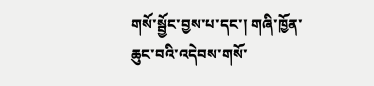གསོ་སྦྱོང་བྱས་པ་དང་། གཞི་ཁྱོན་ཆུང་བའི་འདེབས་གསོ་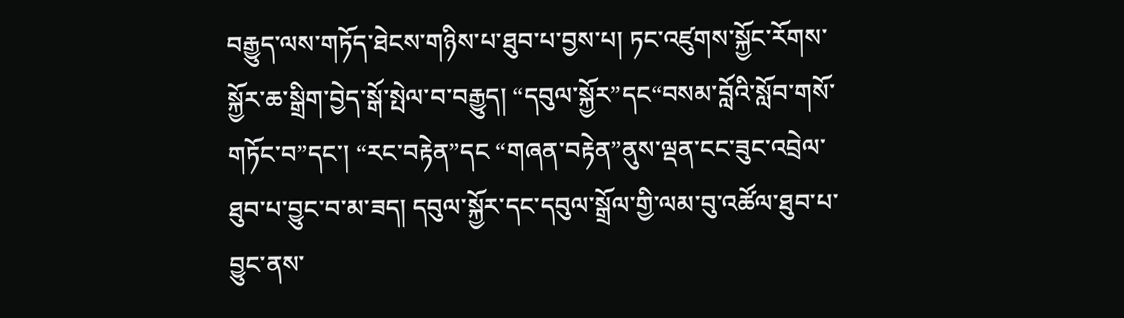བརྒྱུད་ལས་གཏོད་ཐེངས་གཉིས་པ་ཐུབ་པ་བྱས་པ། ཏང་འཛུགས་སྐྱོང་རོགས་སྐྱོར་ཆ་སྒྲིག་བྱེད་སྒོ་སྤེལ་བ་བརྒྱུད། “དབུལ་སྐྱོར”དང“བསམ་བློའི་སློབ་གསོ་གཏོང་བ”དང་། “རང་བརྟེན”དང “གཞན་བརྟེན”ནུས་ལྡན་ངང་ཟུང་འབྲེལ་ཐུབ་པ་བྱུང་བ་མ་ཟད། དབུལ་སྐྱོར་དང་དབུལ་སྒྲོལ་གྱི་ལམ་བུ་འཚོལ་ཐུབ་པ་བྱུང་ནས་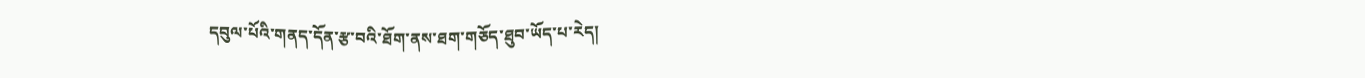དབུལ་པོའི་གནད་དོན་རྩ་བའི་ཐོག་ནས་ཐག་གཅོད་ཐུབ་ཡོད་པ་རེད།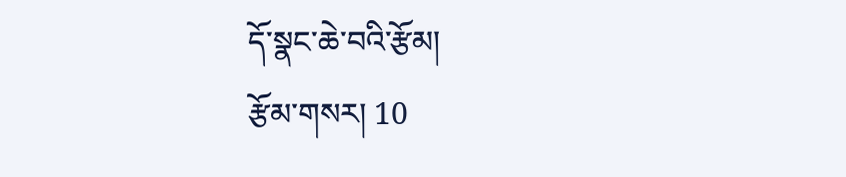དོ་སྣང་ཆེ་བའི་རྩོམ།
རྩོམ་གསར། 10